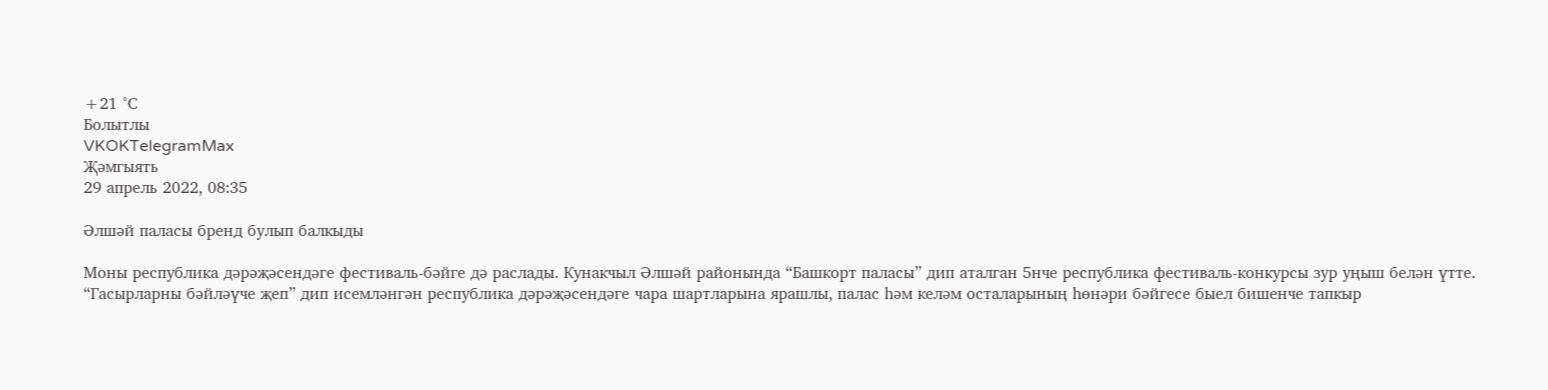+21 °С
Болытлы
VKOKTelegramMax
Җәмгыять
29 апрель 2022, 08:35

Әлшәй паласы бренд булып балкыды

Моны республика дәрәҗәсендәге фестиваль-бәйге дә раслады. Кунакчыл Әлшәй районында “Башкорт паласы” дип аталган 5нче республика фестиваль-конкурсы зур уңыш белән үтте. “Гасырларны бәйләүче җеп” дип исемләнгән республика дәрәҗәсендәге чара шартларына ярашлы, палас һәм келәм осталарының һөнәри бәйгесе быел бишенче тапкыр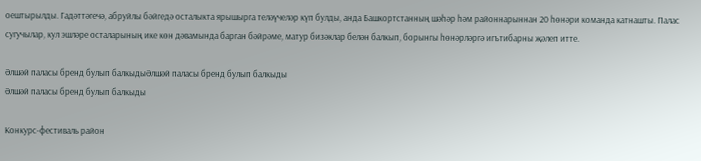оештырылды. Гадәттәгечә, абруйлы бәйгедә осталыкта ярышырга теләүчеләр күп булды, анда Башкортстанның шәһәр һәм районнарыннан 20 һөнәри команда катнашты. Палас сугучылар, кул эшләре осталарының ике көн дәвамында барган бәйрәме, матур бизәклар белән балкып, борынгы һөнәрләргә игътибарны җәлеп итте.

Әлшәй паласы бренд булып балкыдыӘлшәй паласы бренд булып балкыды
Әлшәй паласы бренд булып балкыды

Конкурс-фестиваль район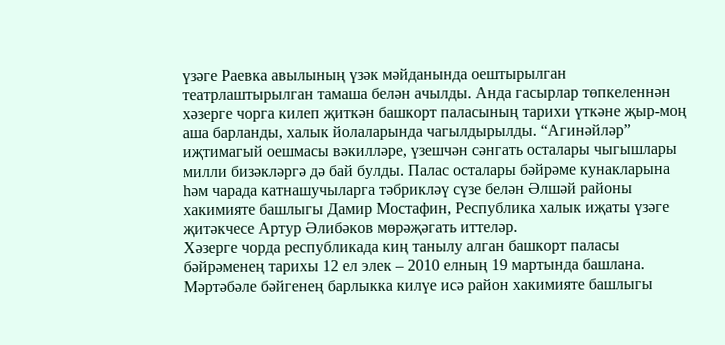үзәге Раевка авылының үзәк мәйданында оештырылган театрлаштырылган тамаша белән ачылды. Анда гасырлар төпкеленнән хәзерге чорга килеп җиткән башкорт паласының тарихи үткәне җыр-моң аша барланды, халык йолаларында чагылдырылды. “Агинәйләр” иҗтимагый оешмасы вәкилләре, үзешчән сәнгать осталары чыгышлары милли бизәкләргә дә бай булды. Палас осталары бәйрәме кунакларына һәм чарада катнашучыларга тәбрикләү сүзе белән Әлшәй районы хакимияте башлыгы Дамир Мостафин, Республика халык иҗаты үзәге җитәкчесе Артур Әлибәков мөрәҗәгать иттеләр.
Хәзерге чорда республикада киң танылу алган башкорт паласы бәйрәменең тарихы 12 ел элек – 2010 елның 19 мартында башлана. Мәртәбәле бәйгенең барлыкка килүе исә район хакимияте башлыгы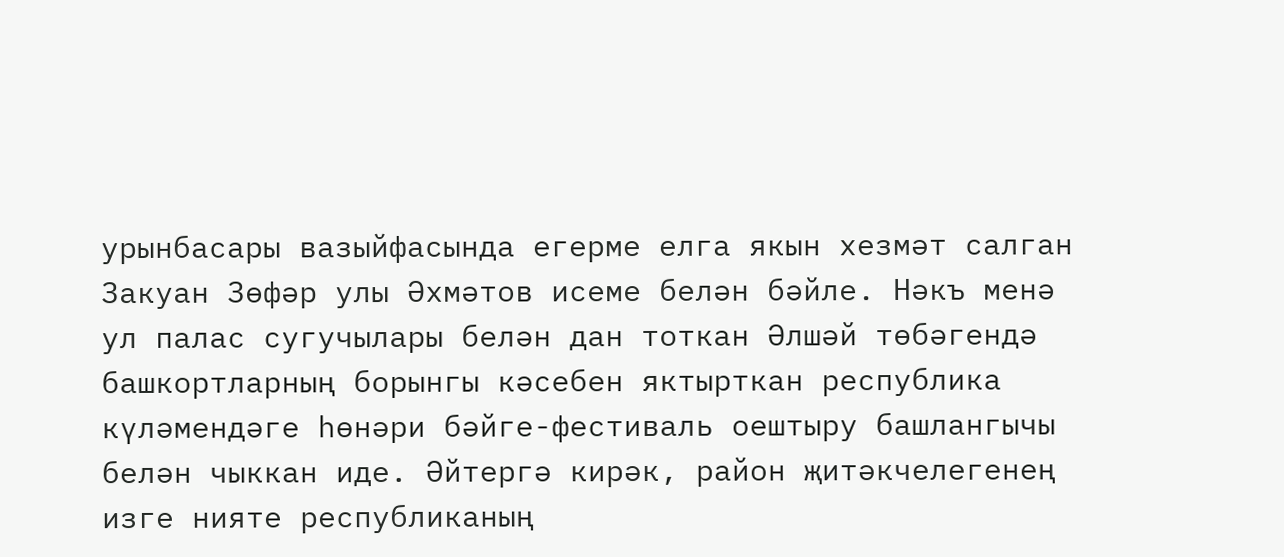урынбасары вазыйфасында егерме елга якын хезмәт салган Закуан Зөфәр улы Әхмәтов исеме белән бәйле. Нәкъ менә ул палас сугучылары белән дан тоткан Әлшәй төбәгендә башкортларның борынгы кәсебен яктырткан республика күләмендәге һөнәри бәйге-фестиваль оештыру башлангычы белән чыккан иде. Әйтергә кирәк, район җитәкчелегенең изге нияте республиканың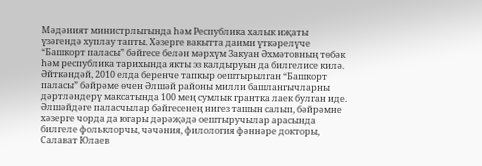Мәдәният министрлыгында һәм Республика халык иҗаты үзәгендә хуплау тапты. Хәзерге вакытта даими үткәрелүче “Башкорт паласы” бәйгесе белән мәрхүм Закуан Әхмәтовның төбәк һәм республика тарихында якты эз калдыруын да билгелисе килә. Әйткәндәй, 2010 елда беренче тапкыр оештырылган “Башкорт паласы” бәйрәме өчен Әлшәй районы милли башлангычларны дәртләндерү максатында 100 мең сумлык грантка лаек булган иде.
Әлшәйдәге паласчылар бәйгесенең нигез ташын салып, бәйрәмне хәзерге чорда да югары дәрәҗәдә оештыручылар арасында билгеле фольклорчы, чәчәния, филология фәннәре докторы, Салават Юлаев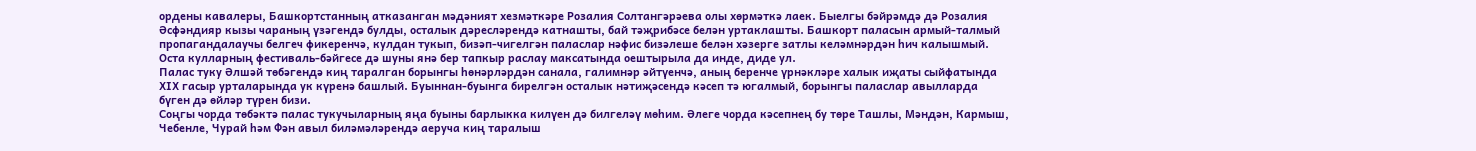ордены кавалеры, Башкортстанның атказанган мәдәният хезмәткәре Розалия Солтангәрәева олы хөрмәткә лаек. Быелгы бәйрәмдә дә Розалия Әсфәндияр кызы чараның үзәгендә булды, осталык дәресләрендә катнашты, бай тәҗрибәсе белән уртаклашты. Башкорт паласын армый-талмый пропагандалаучы белгеч фикеренчә, кулдан тукып, бизәп-чигелгән паласлар нәфис бизәлеше белән хәзерге затлы келәмнәрдән һич калышмый. Оста кулларның фестиваль-бәйгесе дә шуны янә бер тапкыр раслау максатында оештырыла да инде, диде ул.
Палас туку Әлшәй төбәгендә киң таралган борынгы һөнәрләрдән санала, галимнәр әйтүенчә, аның беренче үрнәкләре халык иҗаты сыйфатында ХIХ гасыр урталарында ук күренә башлый. Буыннан-буынга бирелгән осталык нәтиҗәсендә кәсеп тә югалмый, борынгы паласлар авылларда бүген дә өйләр түрен бизи.
Соңгы чорда төбәктә палас тукучыларның яңа буыны барлыкка килүен дә билгеләү мөһим. Әлеге чорда кәсепнең бу төре Ташлы, Мәндән, Кармыш, Чебенле, Чурай һәм Фән авыл биләмәләрендә аеруча киң таралыш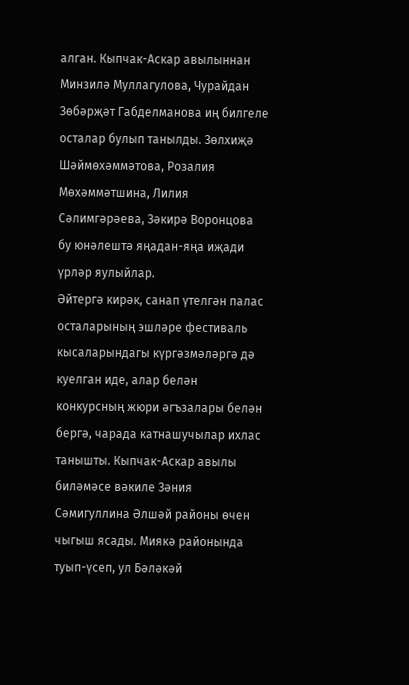алган. Кыпчак-Аскар авылыннан Минзилә Муллагулова, Чурайдан Зөбәрҗәт Габделманова иң билгеле осталар булып танылды. Зөлхиҗә Шәймөхәммәтова, Розалия Мөхәммәтшина, Лилия Сәлимгәрәева, Зәкирә Воронцова бу юнәлештә яңадан-яңа иҗади үрләр яулыйлар.
Әйтергә кирәк, санап үтелгән палас осталарының эшләре фестиваль кысаларындагы күргәзмәләргә дә куелган иде, алар белән конкурсның жюри әгъзалары белән бергә, чарада катнашучылар ихлас танышты. Кыпчак-Аскар авылы биләмәсе вәкиле Зәния Сәмигуллина Әлшәй районы өчен чыгыш ясады. Миякә районында туып-үсеп, ул Бәләкәй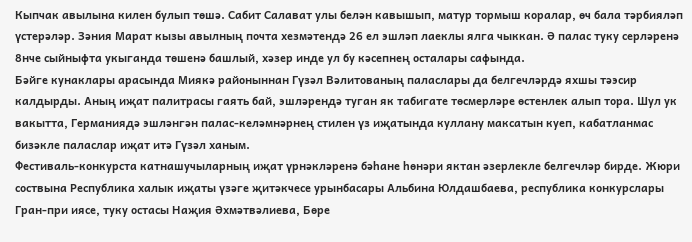Кыпчак авылына килен булып төшә. Сабит Салават улы белән кавышып, матур тормыш коралар, өч бала тәрбияләп үстерәләр. Зәния Марат кызы авылның почта хезмәтендә 26 ел эшләп лаеклы ялга чыккан. Ә палас туку серләренә 8нче сыйныфта укыганда төшенә башлый, хәзер инде ул бу кәсепнең осталары сафында.
Бәйге кунаклары арасында Миякә районыннан Гүзәл Вәлитованың паласлары да белгечләрдә яхшы тәэсир калдырды. Аның иҗат палитрасы гаять бай, эшләрендә туган як табигате төсмерләре өстенлек алып тора. Шул ук вакытта, Германиядә эшләнгән палас-келәмнәрнең стилен үз иҗатында куллану максатын куеп, кабатланмас бизәкле паласлар иҗат итә Гүзәл ханым.
Фестиваль-конкурста катнашучыларның иҗат үрнәкләренә бәһане һөнәри яктан әзерлекле белгечләр бирде. Жюри соствына Республика халык иҗаты үзәге җитәкчесе урынбасары Альбина Юлдашбаева, республика конкурслары Гран-при иясе, туку остасы Наҗия Әхмәтвәлиева, Бөре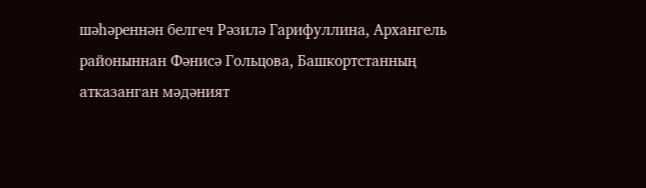шәһәреннән белгеч Рәзилә Гарифуллина, Архангель районыннан Фәнисә Гольцова, Башкортстанның атказанган мәдәният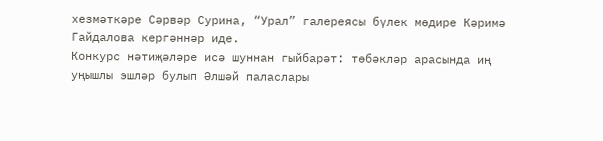хезмәткәре Сәрвәр Сурина, “Урал” галереясы бүлек мөдире Кәримә Гайдалова кергәннәр иде.
Конкурс нәтиҗәләре исә шуннан гыйбарәт: төбәкләр арасында иң уңышлы эшләр булып Әлшәй паласлары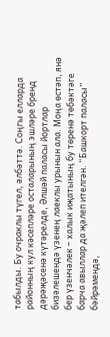табылды. Бу очраклы түгел, әлбәттә. Соңгы елларда районның кул кәсепләре осталарының эшләре бренд дәрәҗәсенә күтәрелде, Әлшәй паласы йортлар бизәлешендә үзенең лаеклы урынын ала. Моңа өстәп, янә бер үзенчәлек – халык иҗатының бу төренә төбәктәге барча авыллар да җәлеп ителгән. “Башкорт паласы” бәйрәмендә,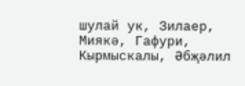шулай ук, Зилаер, Миякә, Гафури, Кырмыскалы, Әбҗәлил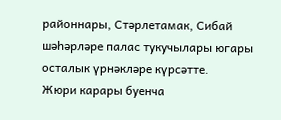районнары, Стәрлетамак, Сибай шәһәрләре палас тукучылары югары осталык үрнәкләре күрсәтте.
Жюри карары буенча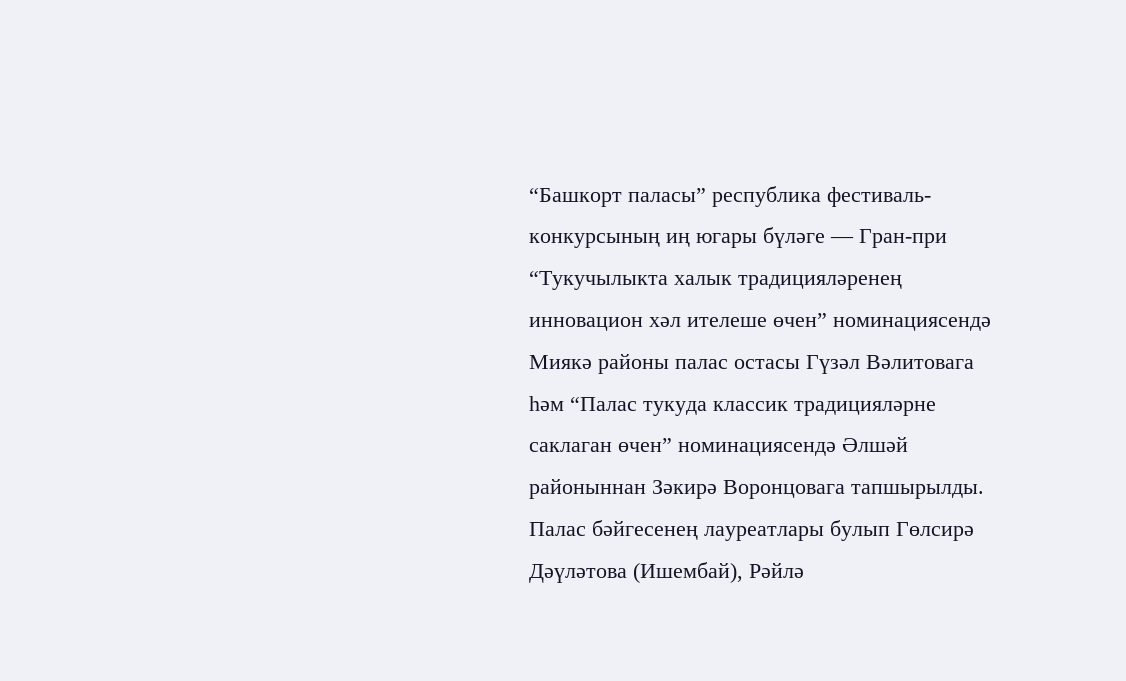“Башкорт паласы” республика фестиваль-конкурсының иң югары бүләге — Гран-при “Тукучылыкта халык традицияләренең инновацион хәл ителеше өчен” номинациясендә Миякә районы палас остасы Гүзәл Вәлитовага һәм “Палас тукуда классик традицияләрне саклаган өчен” номинациясендә Әлшәй районыннан Зәкирә Воронцовага тапшырылды. Палас бәйгесенең лауреатлары булып Гөлсирә Дәүләтова (Ишембай), Рәйлә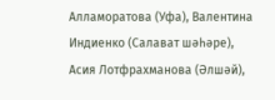Алламоратова (Уфа), Валентина Индиенко (Салават шәһәре), Асия Лотфрахманова (Әлшәй),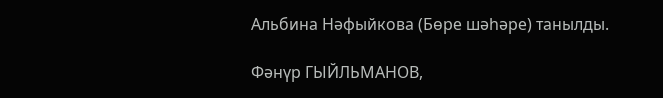Альбина Нәфыйкова (Бөре шәһәре) танылды.

Фәнүр ГЫЙЛЬМАНОВ,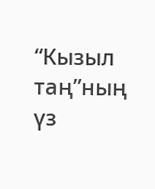“Кызыл таң”ның үз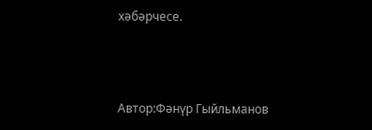хәбәрчесе.



Автор:Фәнүр Гыйльманов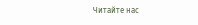Читайте нас